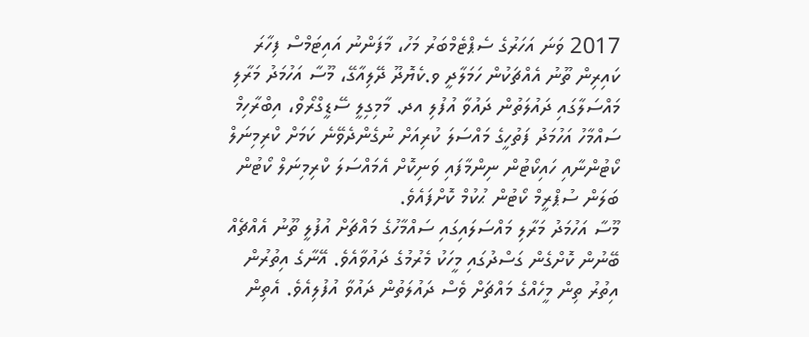2017 ވަނަ އަހަރުގެ ސެޕްޓެމްބަރު މަހު، މާފަންނު އައިޓަމްސް ފިހާރަ ކައިރިން ތޫނު އެއްޗަކުން ހަމަލާދީ ވ.ކެޔޮދޫ ދޭލިއާގޭ، މޫސާ އަހުމަދު މަރާލި މައްސަލާގައި ދައުލަތުން ދައުވާ އުފުލި އދ. މާމިގިލީ ސޭޑީގްރޯވް، އިބްރާހިމް ސައްމާހު އަހުމަދު ފަތުހީގެ މައްސަލަ ކުރިއަށް ނުގެންދެވޭނެ ކަމަށް ކްރިމިނަލް ކޯޓުންނާއި ހައިކޯޓުން ނިންމާފައި ވަނިކޮށް އެމައްސަލަ ކްރިމިނަލް ކޯޓުން ބަލަން ސުޕްރީމް ކޯޓުން ޙުކުމް ކޮށްފައެވެ.
މޫސާ އަހުމަދު މަރާލި މައްސަލައިގައި ސައްމާހުގެ މައްޗަށް އުފުލީ ތޫނު އެއްޗެއް ބޭނުން ކޮށްގެން ގަސްދުގައި މީހަކު މެރުމުގެ ދައުވާއެވެ. އޭނާގެ އިތުރުން އިތުރު ތިން މީހެއްގެ މައްޗަށް ވެސް ދައުލަތުން ދައުވާ އުފުލިއެވެ. އެތިން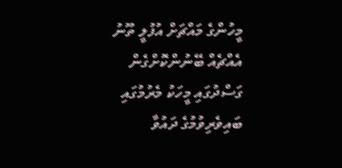މީހުންގެ މައްޗަށް އުފުލީ ތޫނު އެއްޗެއް ބޭނުންކޮށްގެން ގަސްދުގައި މީހަކު މެރުމުގައި ބައިވެރިވުމުގެ ދައުވާ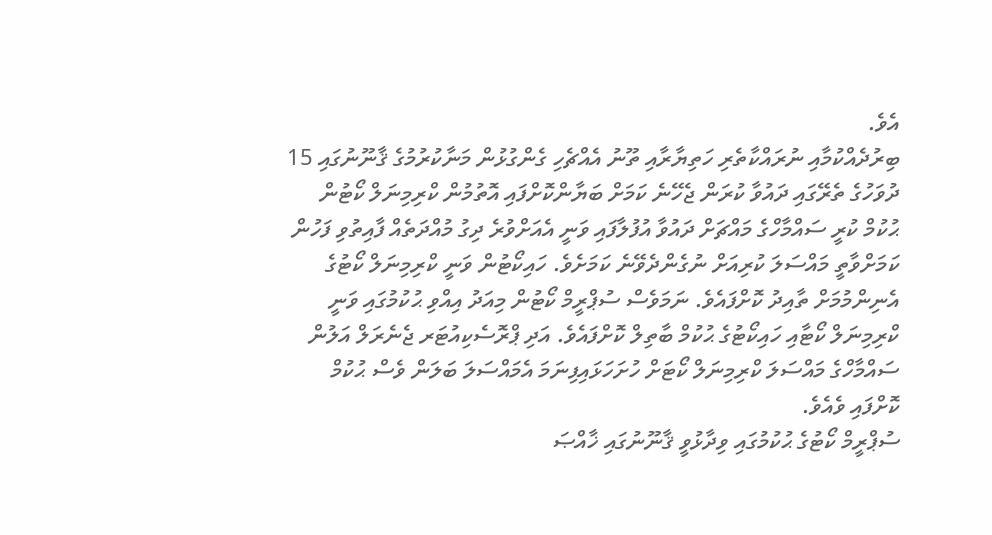އެވެ.
ބިރުދެއްކުމާއި ނުރައްކާތެރި ހަތިޔާރާއި ތޫނު އެއްޗެހި ގެންގުޅުން މަނާކުރުމުގެ ޤާނޫނުގައި 15 ދުވަހުގެ ތެރޭގައި ދައުވާ ކުރަން ޖެހޭނެ ކަމަށް ބަޔާންކޮށްފައި އޮތުމުން ކްރިމިނަލް ކޯޓުން ޙުކުމް ކުރީ ސައްމާހްގެ މައްޗަށް ދައުވާ އުފުލާފައި ވަނީ އެއަށްވުރެ ދިގު މުއްދަތެއް ފާއިތުވި ފަހުން ކަމަށްވާތީ މައްސަލަ ކުރިއަށް ނުގެންދެވޭނެ ކަމަށެވެ. ހައިކޯޓުން ވަނީ ކްރިމިނަލް ކޯޓުގެ އެނިންމުމަށް ތާއިދު ކޮށްފައެވެ. ނަމަވެސް ސުޕްރީމް ކޯޓުން މިއަދު އިއްވި ޙުކުމުގައި ވަނީ ކްރިމިނަލް ކޯޓާއި ހައިކޯޓުގެ ޙުކުމް ބާތިލް ކޮށްފައެވެ. އަދި ޕްރޮސެކިއުޓަރ ޖެނެރަލް އަލުން ސައްމާހްގެ މައްސަލަ ކްރިމިނަލް ކޯޓަށް ހުށަހަޅައިފިނަމަ އެމައްސަލަ ބަލަން ވެސް ޙުކުމް ކޮށްފައި ވެއެވެ.
ސުޕްރީމް ކޯޓުގެ ޙުކުމުގައި ވިދާޅުވީ ޤާނޫނުގައި ޚާއްޞަ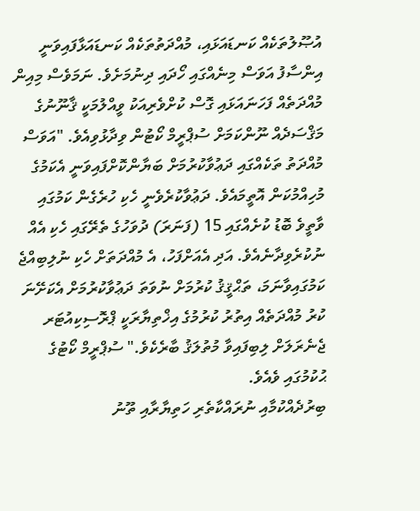އުޞޫލުތަކެއް ކަނޑައަޅައި، މުއްދަތުތަކެއް ކަނޑައަޅާފައިވަނީ އިންސާފު އަވަސް މިނެއްގައި ހޯދައި ދިނުމަށެވެ. ނަމަވެސް މިއިން މުއްދަތެއް ފަހަނައަޅައި ގޮސް ކުށްވެރިއަކު ވީއްލުމަކީ ޤާނޫނުގެ މަޤްސަދެއް ނޫންކަމަށް ސުޕްރީމް ކޯޓުން ވިދާޅުވިއެވެ. "އަވަސް މުއްދަތު ތަކެއްގައި ދަޢުވާކުރުމަށް ބަޔާންކޮށްފައިވަނީ އެކަމުގެ މުހިއްމުކަން އޮތީމައެވެ. ދަޢުވާކުރެވެނީ ހެކި ހުރެގެން ކަމުގައި ވާތީވެ ބޮޑު ކުށެއްގައި 15 (ފަނަރަ) ދުވަހުގެ ތެރޭގައި ހެކި އެއް ނުކުރެވިދާނެއެވެ. އަދި އެއަށްފަހު، އެ މުއްދަތަށް ހެކި ނުލިބިއްޖެ ކަމުގައިވާނަމަ، ތަޙްޤީޤު ކުރުމަށް ނުވަތަ ދަޢުވާކުރުމަށް އެކަށޭނަ ކުރު މުއްދަތެއް އިތުރު ކުރުމުގެ އިޚްތިޔާރަކީ ޕްރޮސިކިއުޓަރ ޖެނެރަލަށް ލިބިފައިވާ މުތުލަޤު ބާރެކެވެ." ސުޕްރީމް ކޯޓުގެ ޙުކުމުގައި ވެއެވެ.
ބިރުދެއްކުމާއި ނުރައްކާތެރި ހަތިޔާރާއި ތޫނު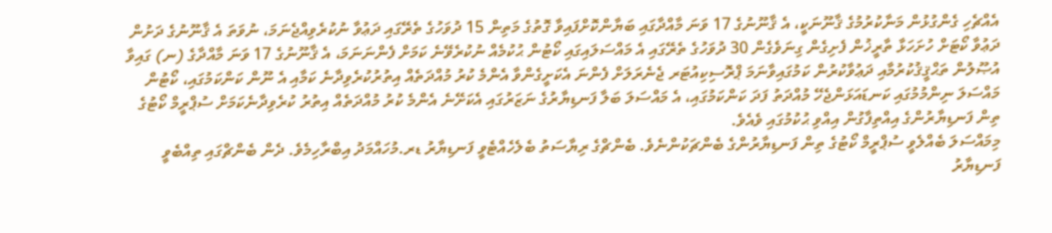އެއްޗެހި ގެންގުޅުން މަނާކުރުމުގެ ޤާނޫނަކީ، އެ ޤާނޫނުގެ 17 ވަނަ މާއްދާގައި ބަޔާންކޮށްފައިވާ ގޮތުގެ މަތިން 15 ދުވަހުގެ ތެރޭގައި ދަޢުވާ ނުކުރެވިއްޖެނަމަ، ނުވަތަ އެ ޤާނޫނުގެ ދަށުން ދަޢުވާ ކޯޓަށް ހުށަހަޅާ ތާރީޚުން ފެށިގެން ގިނަވެގެން 30 ދުވަހުގެ ތެރޭގައި އެ މައްސަލައިގައި ކޯޓުން ޙުކުމެއް ނުކުރެވޭނެ ކަމަށް ފެންނަނަމަ، އެ ޤާނޫނުގެ 17 ވަނަ މާއްދާގެ (ނ) ގައިވާ އުޞޫލުން ތަޙްޤީޤުކުރުމާއި ދަޢުވާކުރުން ކަމުގައިވާނަމަ ޕްރޮސިކިއުޓަރ ޖެނެރަލަށް ފެންނަ އެކަށީގެންވާ އެންމެ ކުރު މުއްދަތެއް އިތުރުކުރެވިދާނެ ކަމާއި އެ ނޫން ކަންކަމުގައި، ކޯޓުން މައްސަލަ ނިންމުމުގައި ކަނޑައަޅަންޖެހޭ މުއްދަތު ފަދަ ކަންކަމުގައި، އެ މައްސަލަ ބަލާ ފަނޑިޔާރުގެ ނަޒަރުގައި އެކަށޭނެ އެންމެ ކުރު މުއްދަތެއް އިތުރު ކުރެވިދާނެކަމަށް ސުޕްރީމް ކޯޓުގެ ތިން ފަނޑިޔާރުންގެ އިއްތިފާގުން އިއްވި ޙުކުމުގައި ވެއެވެ.
މިމައްސަލަ ބެއްލެވީ ސުޕްރީމް ކޯޓުގެ ތިން ފަނޑިޔާރުންގެ ބެންޗަކުންނެވެ. ބެންޗްގެ ރިޔާސަތު ބެލެހެއްޓެވީ ފަނޑިޔާރު ޑރ.މުހައްމަދު އިބްރާހިމެވެ. ދެން ބެންޗްގައި ތިއްބެވީ ފަނޑިޔާރު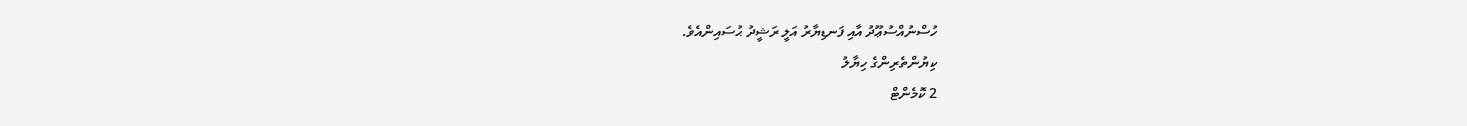ހުސްނުއްސުޢޫދު އާއި ފަނޑިޔާރު އަލީ ރަޝީދު ޙުސައިންއެވެ.
ކިޔުންތެރިންގެ ހިޔާލު
2 ކޮމެންޓް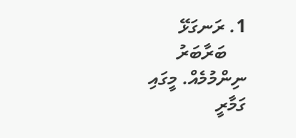1. ރަނގަޅޭ
    ބަރާބަރު ނިންމުމެއް. މީގައި ގަމާރީ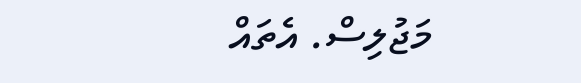މަޖުލިސް. އެތައް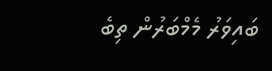ބައިވަރު މެމްބަރުން ތިބެ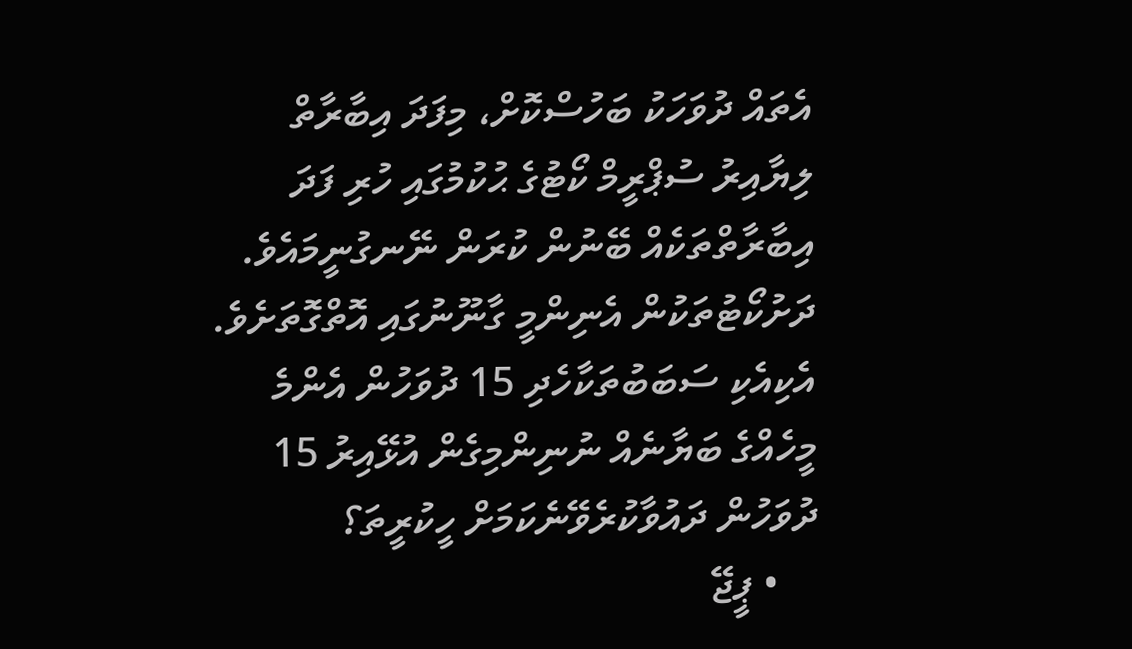އެތައް ދުވަހަކު ބަހުސްކޮށް، މިފަދަ އިބާރާތް ލިޔާއިރު ސުޕްރީމް ކޯޓުގެ ޙުކުމުގައި ހުރި ފަދަ އިބާރާތްތަކެއް ބޭނުން ކުރަން ނޭނގުނީމައެވެ. ދަށުކޯޓުތަކުން އެނިންމީ ގާނޫނުގައި އޮތްގޮތަށެވެ. އެކިއެކި ސަބަބުތަކާހެދި 15 ދުވަހުން އެންމެ މީހެއްގެ ބަޔާނެއް ނުނިންމިގެން އުޅޭއިރު 15 ދުވަހުން ދައުވާކުރެވޭނެކަމަށް ހީކުރީތަ؟
    • ޕީޖޭ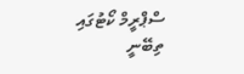ސްޕްރީމް ކޯޓުގައި ތިބޭނީ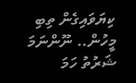ކިޔަވައިގެން ތިބި މީހުން.. ނޫންނަމަ ޝަރުތު ހަމަ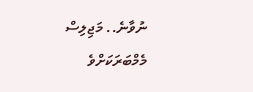ނުވާނެ.. މަޖިލިސް މެމްބަރަކަށްވެ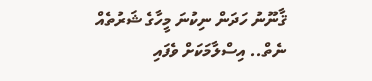ޤާނޫނު ހަދަން ނިކުނަ މީހާގެ ޝަރުތެއް ނެތް.. އިސްލާމަކަށް ވެފައި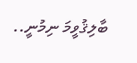ބާލިޤުވީމަ ނިމުނީ..